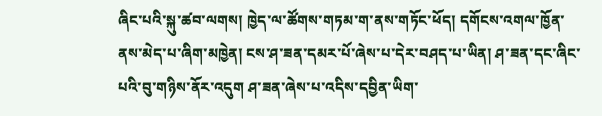ཞིང་པའི་སྐུ་ཚབ་ལགས། ཁྱེད་ལ་ཚོགས་གཏམ་ག་ནས་གཏོང་ཕོད། དགོངས་འགལ་ཁྱོན་ནས་མེད་པ་ཞིག་མཁྱེན། ངས་ཤ་ཟན་དམར་པོ་ཞེས་པ་དེར་བཤད་པ་ཡིན། ཤ་ཟན་དང་ཞིང་པའི་བུ་གཉིས་ནོར་འདུག ཤ་ཟན་ཞེས་པ་འདིས་དབྱིན་ཡིག་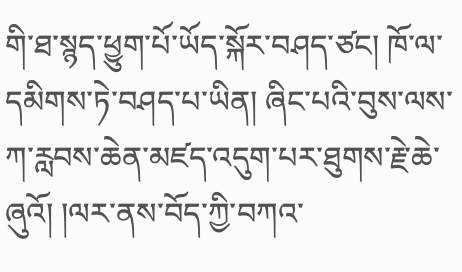གི་ཐ་སྙད་ཕྱུག་པོ་ཡོད་སྐོར་བཤད་ཙང། ཁོ་ལ་དམིགས་ཏེ་བཤད་པ་ཡིན། ཞིང་པའི་བུས་ལས་ཀ་རླབས་ཆེན་མཛད་འདུག་པར་ཐུགས་རྗེ་ཆེ་ཞུའོ། །ལར་ནས་བོད་ཀྱི་བཀའ་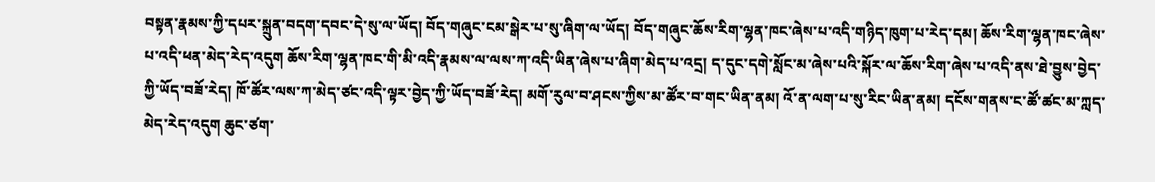བསྟན་རྣམས་ཀྱི་དཔར་སྐྲུན་བདག་དབང་དེ་སུ་ལ་ཡོད། བོད་གཞུང་ངམ་སྒེར་པ་སུ་ཞིག་ལ་ཡོད། བོད་གཞུང་ཆོས་རིག་ལྷན་ཁང་ཞེས་པ་འདི་གཉིད་ཁུག་པ་རེད་དམ། ཆོས་རིག་ལྷན་ཁང་ཞེས་པ་འདི་ཕན་མེད་རེད་འདུག ཆོས་རིག་ལྷན་ཁང་གི་མི་འདི་རྣམས་ལ་ལས་ཀ་འདི་ཡིན་ཞེས་པ་ཞིག་མེད་པ་འདྲ། ད་དུང་དགེ་སློང་མ་ཞེས་པའི་སྐོར་ལ་ཆོས་རིག་ཞེས་པ་འདི་ནས་ཐེ་བྱུས་བྱེད་ཀྱི་ཡོད་བཟོ་རེད། ཁོ་ཚོར་ལས་ཀ་མེད་ཙང་འདི་ལྟར་བྱེད་ཀྱི་ཡོད་བཟོ་རེད། མགོ་རུལ་བ་ཤངས་ཀྱིས་མ་ཚོར་བ་གང་ཡིན་ནམ། འོ་ན་ལག་པ་སུ་རིང་ཡིན་ནམ། དངོས་གནས་ང་ཚོ་ཚང་མ་ཀླད་མེད་རེད་འདུག ཆུང་ཙག་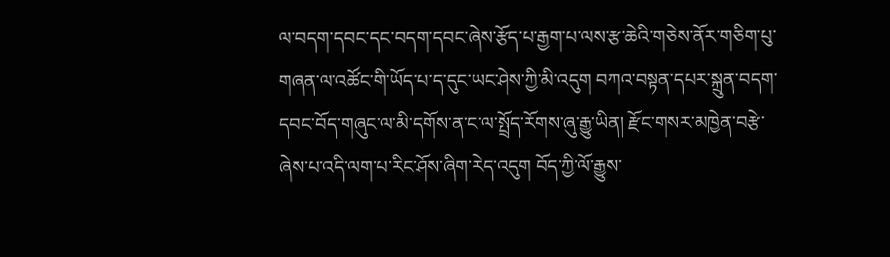ལ་བདག་དབང་དང་བདག་དབང་ཞེས་རྩོད་པ་རྒྱག་པ་ལས་རྩ་ཆེའི་གཅེས་ནོར་གཅིག་པུ་གཞན་ལ་འཚོང་གི་ཡོད་པ་ད་དུང་ཡང་ཤེས་ཀྱི་མི་འདུག བཀའ་བསྟན་དཔར་སྐྲུན་བདག་དབང་བོད་གཞུང་ལ་མི་དགོས་ན་ང་ལ་སྤྲོད་རོགས་ཞུ་རྒྱུ་ཡིན། རྫོང་གསར་མཁྱེན་བརྩེ་ཞེས་པ་འདི་ལག་པ་རིང་ཤོས་ཞིག་རེད་འདུག བོད་ཀྱི་ལོ་རྒྱུས་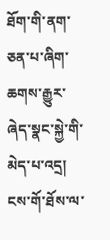ཐོག་གི་ནག་ཅན་པ་ཞིག་ཆགས་རྒྱུར་ཞེད་སྣང་སྐྱེ་གི་མེད་པ་འདྲ།
ངས་གོ་ཐོས་ལ་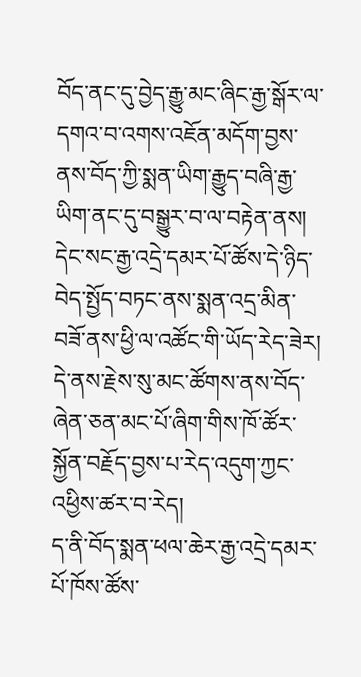བོད་ནང་དུ་བྱེད་རྒྱུ་མང་ཞིང་རྒྱ་སྒོར་ལ་དགའ་བ་འགས་འཇོན་མདོག་བྱས་ནས་བོད་ཀྱི་སྨན་ཡིག་རྒྱུད་བཞི་རྒྱ་ཡིག་ནང་དུ་བསྒྱུར་བ་ལ་བརྟེན་ནས།
དེང་སང་རྒྱ་འདྲེ་དམར་པོ་ཚོས་དེ་ཉིད་བེད་སྤྱོད་བཏང་ནས་སྨན་འདྲ་མིན་བཟོ་ནས་ཕྱི་ལ་འཚོང་གི་ཡོད་རེད་ཟེར།
དེ་ནས་རྗེས་སུ་མང་ཚོགས་ནས་བོད་ཞེན་ཅན་མང་པོ་ཞིག་གིས་ཁོ་ཚོར་སྐྱོན་བརྗོད་བྱས་པ་རེད་འདུག་ཀྱང་འཕྱིས་ཚར་བ་རེད།
ད་ནི་བོད་སྨན་ཕལ་ཆེར་རྒྱ་འདྲེ་དམར་པོ་ཁོས་ཚོས་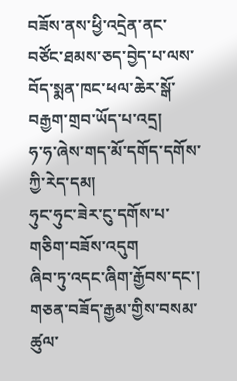བཟོས་ནས་ཕྱི་འདྲེན་ནང་བཙོང་ཐམས་ཅད་བྱེད་པ་ལས་བོད་སྨན་ཁང་ཕལ་ཆེར་སྒོ་བརྒྱག་གྲབ་ཡོད་པ་འདྲ།
ཧ་ཧ་ཞེས་གད་མོ་དགོད་དགོས་ཀྱི་རེད་དམ།
ཧུང་ཧུང་ཟེར་ངུ་དགོས་པ་གཅིག་བཟོས་འདུག
ཞིབ་ཏུ་འདང་ཞིག་རྒྱོབས་དང་།
གཅན་བཟོད་རྒྱམ་གྱིས་བསམ་ཚུལ་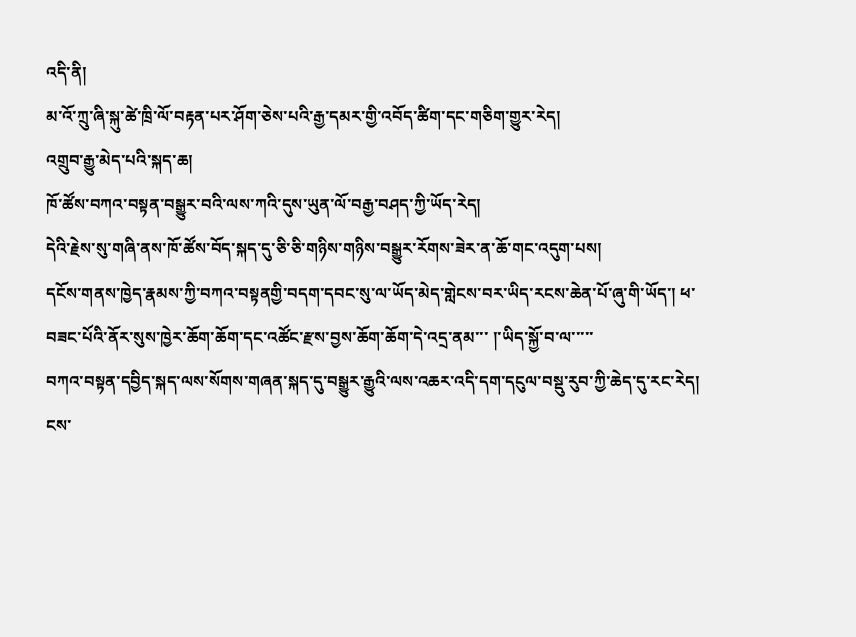འདི་ནི།
མ་འོ་ཀྲུ་ཞི་སྐུ་ཚེ་ཁྲི་ལོ་བརྟན་པར་ཤོག་ཅེས་པའི་རྒྱ་དམར་གྱི་འབོད་ཚིག་དང་གཅིག་གྱུར་རེད།
འགྲུབ་རྒྱུ་མེད་པའི་སྐད་ཆ།
ཁོ་ཚོས་བཀའ་བསྟན་བསྒྱུར་བའི་ལས་ཀའི་དུས་ཡུན་ལོ་བརྒྱ་བཤད་ཀྱི་ཡོད་རེད།
དེའི་རྗེས་སུ་གཞི་ནས་ཁོ་ཚོས་བོད་སྐད་དུ་ཅི་ཅི་གཉིས་གཉིས་བསྒྱུར་རོགས་ཟེར་ན་ཆོ་གང་འདུག་པས།
དངོས་གནས་ཁྱེད་རྣམས་ཀྱི་བཀའ་བསྟནགྱི་བདག་དབང་སུ་ལ་ཡོད་མེད་གླེངས་བར་ཡིད་རངས་ཆེན་པོ་ཞུ་གི་ཡོད་། ཕ་བཟང་པོའི་ནོར་སུས་ཁྱེར་ཆོག་ཆོག་དང་འཚོང་རྫས་བྱས་ཆོག་ཆོག་དེ་འདྲ་ནམ་་་ །་ཡིད་སྐྱོ་བ་ལ་་་་་
བཀའ་བསྟན་དབྱིད་སྐད་ལས་སོགས་གཞན་སྐད་དུ་བསྒྱུར་རྒྱུའི་ལས་འཆར་འདི་དག་དངུལ་བསྡུ་རུབ་ཀྱི་ཆེད་དུ་རང་རེད།
ངས་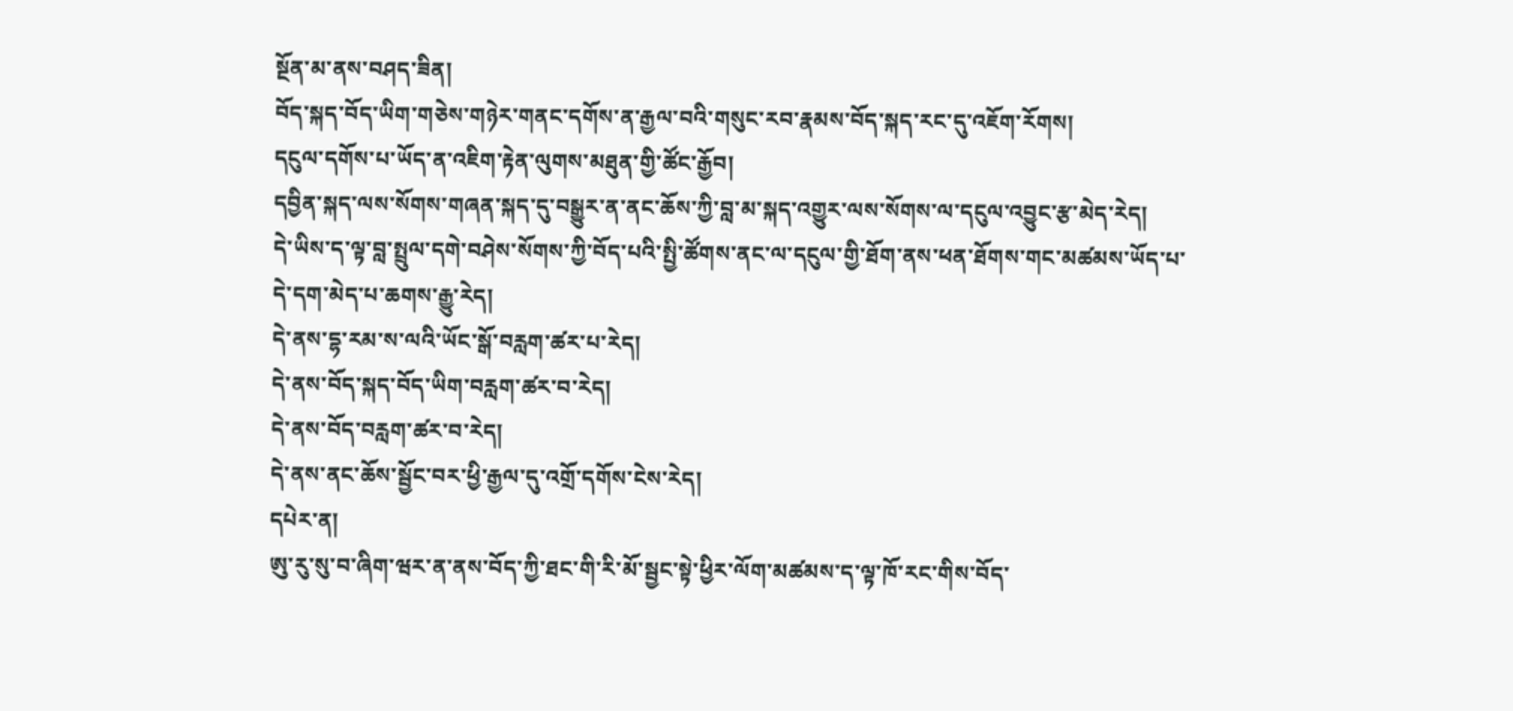སྔོན་མ་ནས་བཤད་ཟིན།
བོད་སྐད་བོད་ཡིག་གཅེས་གཉེར་གནང་དགོས་ན་རྒྱལ་བའི་གསུང་རབ་རྣམས་བོད་སྐད་རང་དུ་འཇོག་རོགས།
དངུལ་དགོས་པ་ཡོད་ན་འཇིག་རྟེན་ལུགས་མཐུན་གྱི་ཚོང་རྒྱོབ།
དབྱིན་སྐད་ལས་སོགས་གཞན་སྐད་དུ་བསྒྱུར་ན་ནང་ཆོས་ཀྱི་བླ་མ་སྐད་འགྱུར་ལས་སོགས་ལ་དངུལ་འབྱུང་རྩ་མེད་རེད།
དེ་ཡིས་ད་ལྟ་བླ་སྤྲུལ་དགེ་བཤེས་སོགས་ཀྱི་བོད་པའི་སྤྱི་ཚོགས་ནང་ལ་དངུལ་གྱི་ཐོག་ནས་ཕན་ཐོགས་གང་མཚམས་ཡོད་པ་དེ་དག་མེད་པ་ཆགས་རྒྱུ་རེད།
དེ་ནས་དྷ་རམ་ས་ལའི་ཡོང་སྒོ་བརླག་ཚར་པ་རེད།
དེ་ནས་བོད་སྐད་བོད་ཡིག་བརླག་ཚར་བ་རེད།
དེ་ནས་བོད་བརླག་ཚར་བ་རེད།
དེ་ནས་ནང་ཆོས་སྦྱོང་བར་ཕྱི་རྒྱལ་དུ་འགྲོ་དགོས་ངེས་རེད།
དཔེར་ན།
ཨུ་རུ་སུ་བ་ཞིག་ཝར་ན་ནས་བོད་ཀྱི་ཐང་གི་རི་མོ་སྦྱང་སྟེ་ཕྱིར་ལོག་མཚམས་ད་ལྟ་ཁོ་རང་གིས་བོད་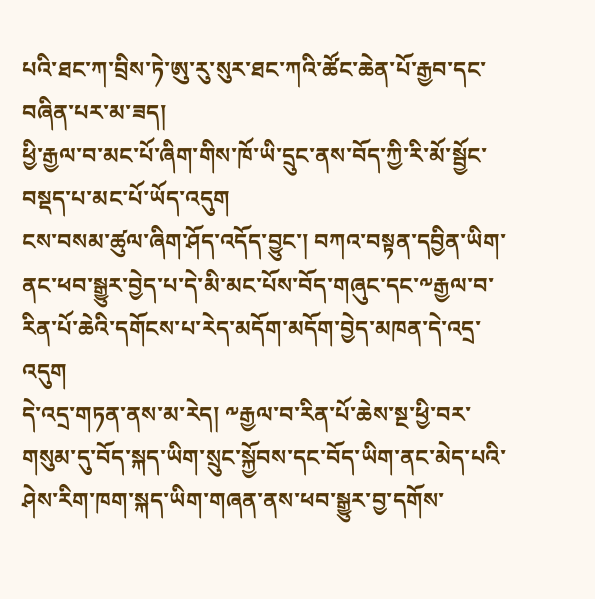པའི་ཐང་ཀ་བྲིས་ཏེ་ཨུ་རུ་སུར་ཐང་ཀའི་ཚོང་ཆེན་པོ་རྒྱབ་དང་བཞིན་པར་མ་ཟད།
ཕྱི་རྒྱལ་བ་མང་པོ་ཞིག་གིས་ཁོ་ཡི་དྲུང་ནས་བོད་ཀྱི་རི་མོ་སྦྱོང་བསྡད་པ་མང་པོ་ཡོད་འདུག
ངས་བསམ་ཚུལ་ཞིག་ཤོད་འདོད་བྱུང་། བཀའ་བསྟན་དབྱིན་ཡིག་ནང་ཕབ་སྒྱུར་བྱེད་པ་དེ་མི་མང་པོས་བོད་གཞུང་དང་༸རྒྱལ་བ་རིན་པོ་ཆེའི་དགོངས་པ་རེད་མདོག་མདོག་བྱེད་མཁན་དེ་འདྲ་འདུག
དེ་འདྲ་གཏན་ནས་མ་རེད། ༸རྒྱལ་བ་རིན་པོ་ཆེས་སྔ་ཕྱི་བར་གསུམ་དུ་བོད་སྐད་ཡིག་སྲུང་སྐྱོབས་དང་བོད་ཡིག་ནང་མེད་པའི་ཤེས་རིག་ཁག་སྐད་ཡིག་གཞན་ནས་ཕབ་སྒྱུར་བྱ་དགོས་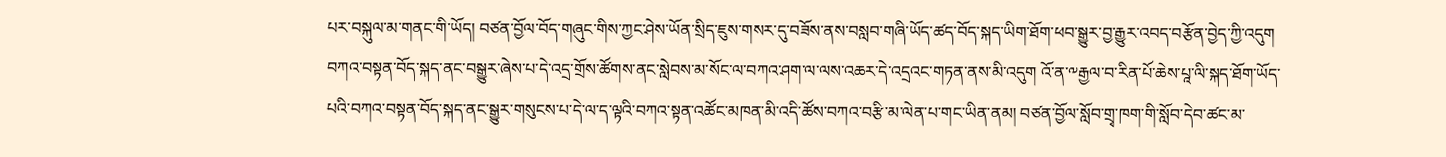པར་བསྐུལ་མ་གནང་གི་ཡོད། བཙན་བྱོལ་བོད་གཞུང་གིས་ཀྱང་ཤེས་ཡོན་སྲིད་ཇུས་གསར་དུ་བཟོས་ནས་བསླབ་གཞི་ཡོད་ཚད་བོད་སྐད་ཡིག་ཐོག་ཕབ་སྒྱུར་བྱ་རྒྱུར་འབད་བརྩོན་བྱེད་ཀྱི་འདུག བཀའ་བསྟན་བོད་སྐད་ནང་བསྒྱུར་ཞེས་པ་དེ་འདྲ་གྲོས་ཚོགས་ནང་སླེབས་མ་སོང་ལ་བཀའ་ཤག་ལ་ལས་འཆར་དེ་འདྲའང་གཏན་ནས་མི་འདུག འོ་ན་༸རྒྱལ་བ་རིན་པོ་ཆེས་པཱ་ལི་སྐད་ཐོག་ཡོད་པའི་བཀའ་བསྟན་བོད་སྐད་ནང་སྒྱུར་གསུངས་པ་དེ་ལ་ད་ལྟའི་བཀའ་སྟན་འཚོང་མཁན་མི་འདི་ཚོས་བཀའ་བརྩི་མ་ལེན་པ་གང་ཡིན་ནམ། བཙན་བྱོལ་སློབ་གྲྭ་ཁག་གི་སློབ་དེབ་ཚང་མ་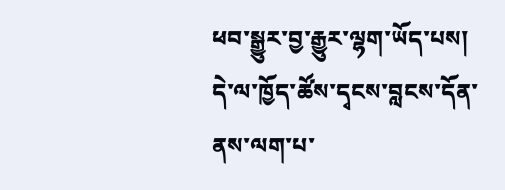ཕབ་སྒྱུར་བྱ་རྒྱུར་ལྷག་ཡོད་པས། དེ་ལ་ཁྱོད་ཚོས་དྭངས་བླངས་དོན་ནས་ལག་པ་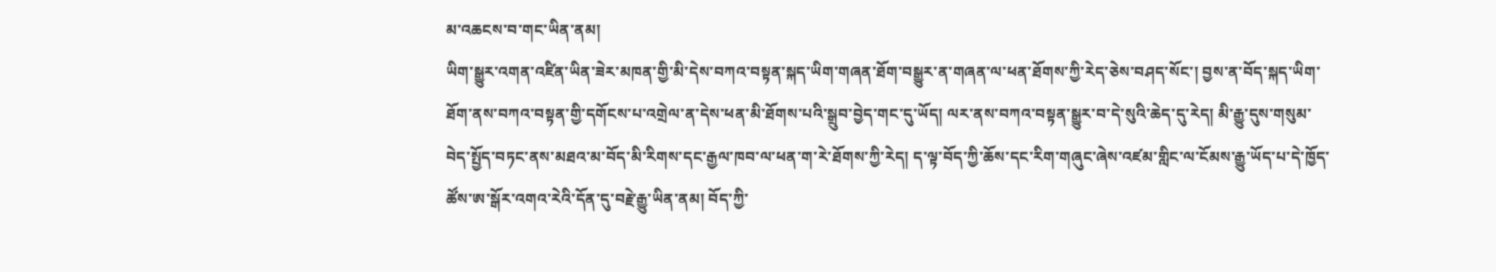མ་འཆངས་བ་གང་ཡིན་ནམ།
ཡིག་སྒྱུར་འགན་འཛིན་ཡིན་ཟེར་མཁན་གྱི་མི་དེས་བཀའ་བསྟན་སྐད་ཡིག་གཞན་ཐོག་བསྒྱུར་ན་གཞན་ལ་ཕན་ཐོགས་ཀྱི་རེད་ཅེས་བཤད་སོང་། བྱས་ན་བོད་སྐད་ཡིག་ཐོག་ནས་བཀའ་བསྟན་གྱི་དགོངས་པ་འགྲེལ་ན་དེས་ཕན་མི་ཐོགས་པའི་སྒྲུབ་བྱེད་གང་དུ་ཡོད། ལར་ནས་བཀའ་བསྟན་སྒྱུར་བ་དེ་སུའི་ཆེད་དུ་རེད། མི་རྒྱུ་དུས་གསུམ་བེད་སྤྱོད་བཏང་ནས་མཐའ་མ་བོད་མི་རིགས་དང་རྒྱལ་ཁབ་ལ་ཕན་ག་རེ་ཐོགས་ཀྱི་རེད། ད་ལྟ་བོད་ཀྱི་ཆོས་དང་རིག་གཞུང་ཞེས་འཛམ་གླིང་ལ་ངོམས་རྒྱུ་ཡོད་པ་དེ་ཁྱོད་ཚོས་ཨ་སྒོར་འགའ་རེའི་དོན་དུ་བརྗེ་རྒྱུ་ཡིན་ནམ། བོད་ཀྱི་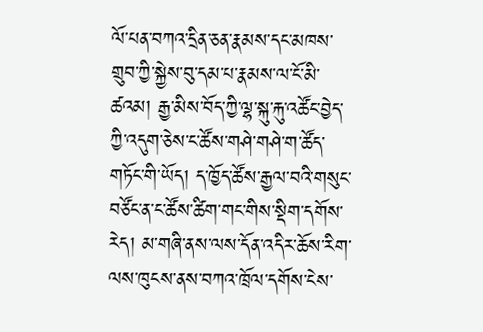ལོ་པན་བཀའ་དྲིན་ཅན་རྣམས་དང་མཁས་གྲུབ་ཀྱི་སྐྱེས་བུ་དམ་པ་རྣམས་ལ་ངོ་མི་ཚའམ། རྒྱ་མིས་བོད་ཀྱི་ལྷ་སྐུ་རྐུ་འཚོང་བྱེད་ཀྱི་འདུག་ཅེས་ང་ཚོས་གཤེ་གཤེ་ག་ཚོད་གཏོང་གི་ཡོད། ད་ཁྱོད་ཚོས་རྒྱལ་བའི་གསུང་བཙོང་ན་ང་ཚོས་ཚིག་གང་གིས་སྡིག་དགོས་རེད། མ་གཞི་ནས་ལས་དོན་འདིར་ཆོས་རིག་ལས་ཁུངས་ནས་བཀའ་ཁྲོལ་དགོས་ངེས་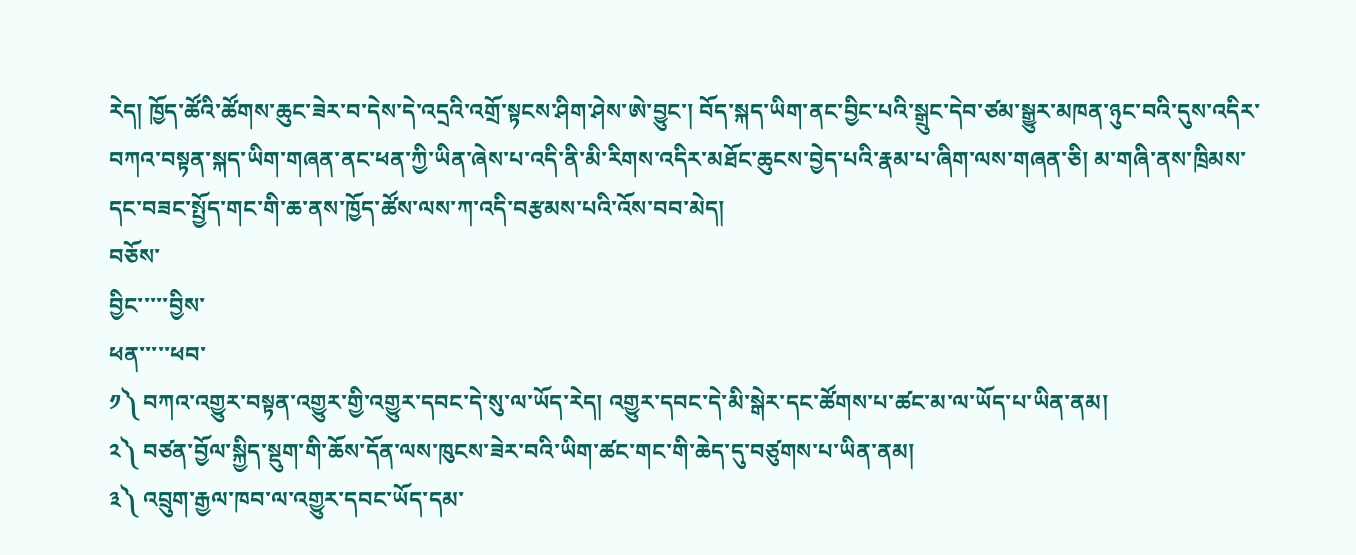རེད། ཁྱོད་ཚོའི་ཚོགས་ཆུང་ཟེར་བ་དེས་དེ་འདྲའི་འགྲོ་སྟངས་ཤིག་ཤེས་ཨེ་བྱུང་། བོད་སྐད་ཡིག་ནང་བྱིང་པའི་སྒྲུང་དེབ་ཙམ་སྒྱུར་མཁན་ཉུང་བའི་དུས་འདིར་བཀའ་བསྟན་སྐད་ཡིག་གཞན་ནང་ཕན་ཀྱི་ཡིན་ཞེས་པ་འདི་ནི་མི་རིགས་འདིར་མཐོང་ཆུངས་བྱེད་པའི་རྣམ་པ་ཞིག་ལས་གཞན་ཅི། མ་གཞི་ནས་ཁྲིམས་དང་བཟང་སྤྱོད་གང་གི་ཆ་ནས་ཁྱོད་ཚོས་ལས་ཀ་འདི་བརྩམས་པའི་འོས་བབ་མེད།
བཅོས་
བྱིང་་་་་བྱིས་
ཕན་་་་་ཕབ་
༡༽ བཀའ་འགྱུར་བསྟན་འགྱུར་གྱི་འགྱུར་དབང་དེ་སུ་ལ་ཡོད་རེད། འགྱུར་དབང་དེ་མི་སྒེར་དང་ཚོགས་པ་ཚང་མ་ལ་ཡོད་པ་ཡིན་ནམ།
༢༽ བཙན་བྱོལ་སྐྱིད་སྡུག་གི་ཆོས་དོན་ལས་ཁུངས་ཟེར་བའི་ཡིག་ཚང་གང་གི་ཆེད་དུ་བཙུགས་པ་ཡིན་ནམ།
༣༽ འབྲུག་རྒྱལ་ཁབ་ལ་འགྱུར་དབང་ཡོད་དམ་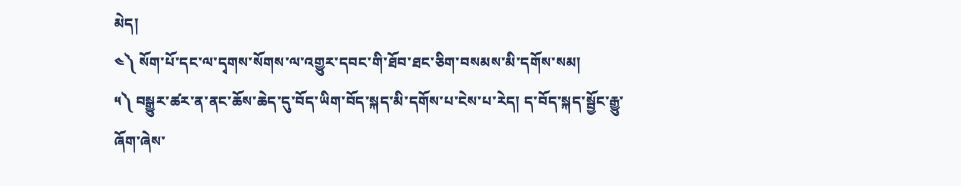མེད།
༤༽ སོག་པོ་དང་ལ་དྭགས་སོགས་ལ་འགྱུར་དབང་གི་ཐོབ་ཐང་ཅིག་བསམས་མི་དགོས་སམ།
༥༽ བསྒྱུར་ཚར་ན་ནང་ཆོས་ཆེད་དུ་བོད་ཡིག་བོད་སྐད་མི་དགོས་པ་ངེས་པ་རེད། ད་བོད་སྐད་སྦྱོང་རྒྱུ་ཞོག་ཞེས་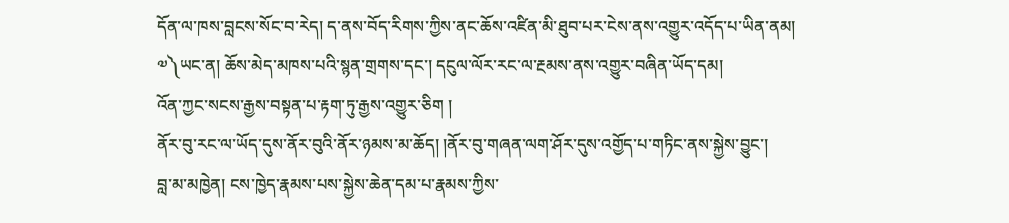དོན་ལ་ཁས་བླངས་སོང་བ་རེད། ད་ནས་བོད་རིགས་ཀྱིས་ནང་ཆོས་འཛིན་མི་ཐུབ་པར་ངེས་ནས་འགྱུར་འདོད་པ་ཡིན་ནམ།
༧༽ཡང་ན། ཆོས་མེད་མཁས་པའི་སྙན་གྲགས་དང་། དངུལ་ལོར་རང་ལ་རྔམས་ནས་འགྱུར་བཞིན་ཡོད་དམ།
འོན་ཀྱང་སངས་རྒྱས་བསྟན་པ་རྟག་ཏུ་རྒྱས་འགྱུར་ཅིག །
ནོར་བུ་རང་ལ་ཡོད་དུས་ནོར་བུའི་ནོར་ཉམས་མ་ཆོད། །ནོར་བུ་གཞན་ལག་ཤོར་དུས་འགྱོད་པ་གཏིང་ནས་སྐྱེས་བྱུང་།
བླ་མ་མཁྱེན། ངས་ཁྱེད་རྣམས་པས་སྐྱེས་ཆེན་དམ་པ་རྣམས་ཀྱིས་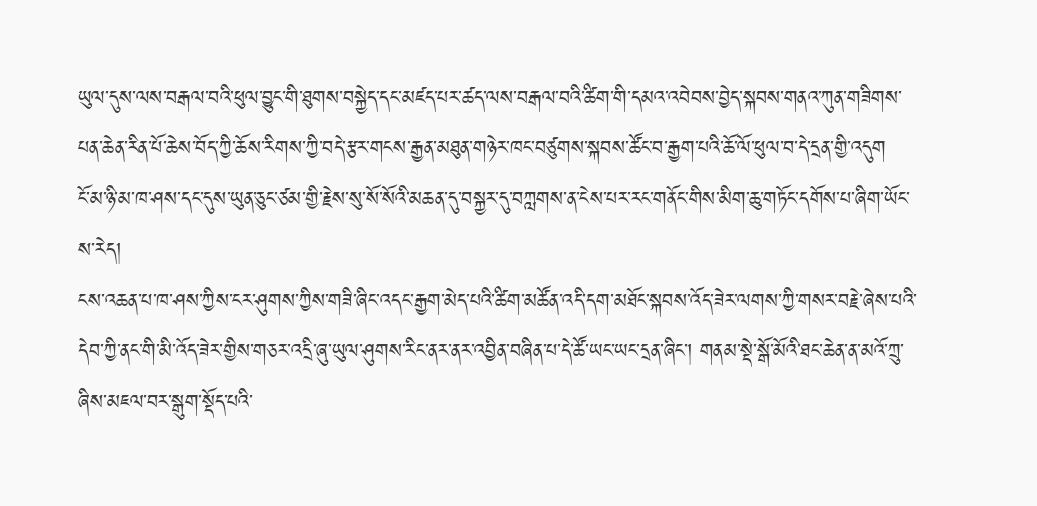ཡུལ་དུས་ལས་བརྒལ་བའི་ཕུལ་བྱུང་གི་ཐུགས་བསྐྱེད་དང་མཛད་པར་ཚད་ལས་བརྒལ་བའི་ཚིག་གི་དམའ་འབེབས་བྱེད་སྐབས་གནའ་ཀུན་གཟིགས་པན་ཆེན་རིན་པོ་ཆེས་བོད་ཀྱི་ཆོས་རིགས་ཀྱི་བདེ་རྩར་གངས་རྒྱན་མཐུན་གཉེར་ཁང་བཙུགས་སྐབས་ཚོང་བ་རྒྱག་པའི་ཆོ་ལོ་ཕུལ་བ་དེ་དྲན་གྱི་འདུག
ངོ་མ་ཉི་མ་ཁ་ཤས་དང་དུས་ཡུན་ཅུང་ཙམ་གྱི་རྗེས་སུ་སོ་སོའི་མཆན་དུ་བསྐྱར་དུ་བཀླགས་ན་ངེས་པར་རང་གནོང་གིས་མིག་ཆུ་གཏོང་དགོས་པ་ཞིག་ཡོང་ས་རེད།
ངས་འཆན་པ་ཁ་ཤས་ཀྱིས་ངར་ཤུགས་ཀྱིས་གཟི་ཞིང་འདང་རྒྱག་མེད་པའི་ཚིག་མཚོན་འདི་དག་མཐོང་སྐབས་འོད་ཟེར་ལགས་ཀྱི་གསར་བརྗེ་ཞེས་པའི་དེབ་ཀྱི་ནང་གི་མི་འོད་ཟེར་གྱིས་གཅར་འདྲི་ཞུ་ཡུལ་ཤུགས་རིང་ནར་ནར་འབྱིན་བཞིན་པ་དེ་ཚོ་ཡང་ཡང་དྲན་ཞིང་། གནམ་སྡེ་སྒོ་མོའི་ཐང་ཆེན་ན་མའོ་ཀྲུ་ཞིས་མཇལ་བར་སྒུག་སྡོད་པའི་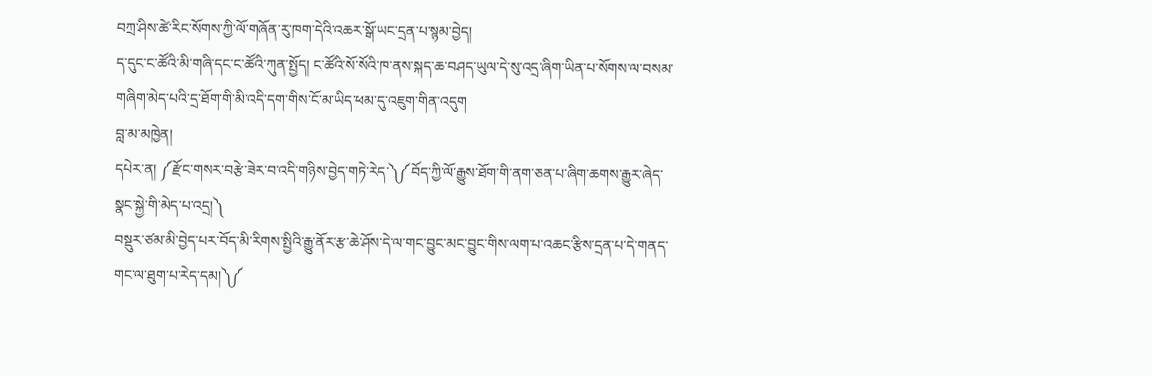བཀྲ་ཤིས་ཚེ་རིང་སོགས་ཀྱི་ལོ་གཞོན་རུ་ཁག་དེའི་འཆར་སྒོ་ཡང་དྲན་པ་སྙམ་བྱེད།
ད་དུང་ང་ཚོའི་མི་གཞི་དང་ང་ཚོའི་ཀུན་སྤྱོད། ང་ཚོའི་སོ་སོའི་ཁ་ནས་སྐད་ཆ་བཤད་ཡུལ་དེ་སུ་འདྲ་ཞིག་ཡིན་པ་སོགས་ལ་བསམ་གཞིག་མེད་པའི་དྲ་ཐོག་གི་མི་འདི་དག་གིས་ངོ་མ་ཡིད་ཕམ་དུ་འཇུག་གིན་འདུག
བླ་མ་མཁྱེན།
དཔེར་ན། ༼རྫོང་གསར་བརྩེ་ཟེར་བ་འདི་གཉིས་བྱེད་གཏེ་རེད་༽༼བོད་ཀྱི་ལོ་རྒྱུས་ཐོག་གི་ནག་ཅན་པ་ཞིག་ཆགས་རྒྱུར་ཞེད་སྣང་སྐྱེ་གི་མེད་པ་འདྲ།༽
བསྡུར་ཙམ་མི་བྱེད་པར་བོད་མི་རིགས་སྤྱིའི་རྒྱུ་ནོར་རྩ་ཆེ་ཤོས་དེ་ལ་གང་བྱུང་མང་བྱུང་གིས་ལག་པ་འཆང་རྩིས་དྲན་པ་དེ་གནད་གང་ལ་ཐུག་པ་རེད་དམ།༽༼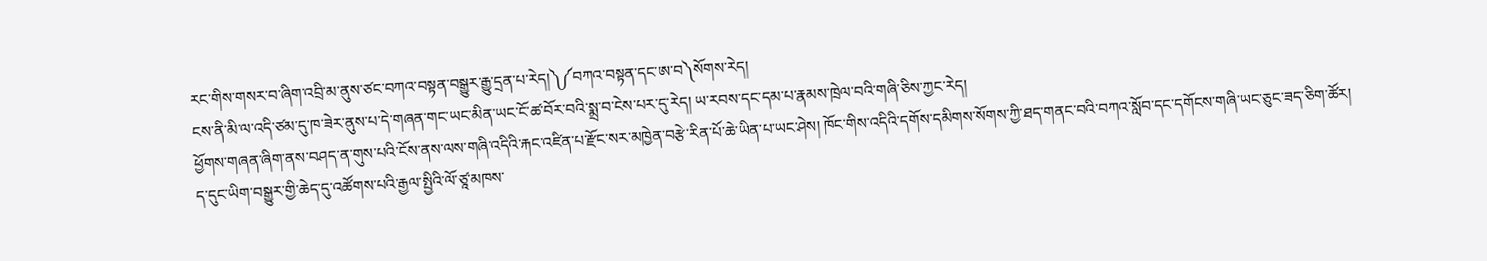རང་གིས་གསར་བ་ཞིག་འབྲི་མ་ནུས་ཙང་བཀའ་བསྟན་བསྒྱུར་རྒྱུ་དྲན་པ་རེད།༽༼བཀའ་བསྟན་དང་ཨ་བ༽སོགས་རེད།
ངས་ནི་མི་ལ་འདི་ཙམ་དུ་ཁ་ཟེར་ནུས་པ་དེ་གཞན་གང་ཡང་མིན་ཡང་ངོ་ཚ་བོར་བའི་སྨྲ་བ་ངེས་པར་དུ་རེད། ཡ་རབས་དང་དམ་པ་རྣམས་ཁྲེལ་བའི་གཞི་ཅིས་ཀྱང་རེད།
ཕྱོགས་གཞན་ཞིག་ནས་བཤད་ན་གུས་པའི་ངོས་ནས་ལས་གཞི་འདིའི་རྐང་འཛིན་པ་རྫོང་སར་མཁྱེན་བརྩེ་རིན་པོ་ཆེ་ཡིན་པ་ཡང་ཤེས། ཁོང་གིས་འདིའི་དགོས་དམིགས་སོགས་ཀྱི་ཐད་གནང་བའི་བཀའ་སློབ་དང་དགོངས་གཞི་ཡང་ཅུང་ཟད་ཅིག་ཚོར།
ད་དུང་ཡིག་བསྒྱུར་གྱི་ཆེད་དུ་འཚོགས་པའི་རྒྱལ་སྤྱིའི་ལོ་ཙཱ་མཁས་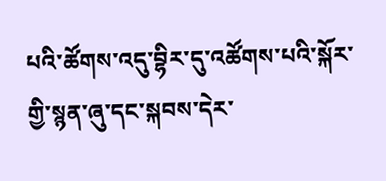པའི་ཚོགས་འདུ་བྷིར་དུ་འཚོགས་པའི་སྐོར་གྱི་སྙན་ཞུ་དང་སྐབས་དེར་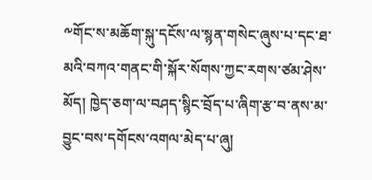༸གོང་ས་མཆོག་སྐུ་དངོས་ལ་སྙན་གསེང་ཞུས་པ་དང་ཐ་མའི་བཀའ་གནང་གི་སྐོར་སོགས་ཀྱང་རགས་ཙམ་ཤེས་མོད། ཁྱེད་ཅག་ལ་བཤད་སྙིང་བྲོད་པ་ཞིག་རྩ་བ་ནས་མ་བྱུང་བས་དགོངས་འགལ་མེད་པ་ཞུ།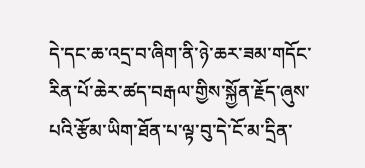དེ་དང་ཆ་འདྲ་བ་ཞིག་ནི་ཉེ་ཆར་ཟམ་གདོང་རིན་པོ་ཆེར་ཚད་བརྒལ་གྱིས་སྐྱོན་རྗོད་ཞུས་པའི་རྩོམ་ཡིག་ཐོན་པ་ལྟ་བུ་དེ་ངོ་མ་དྲིན་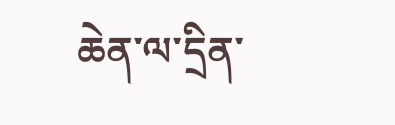ཆེན་ལ་དྲིན་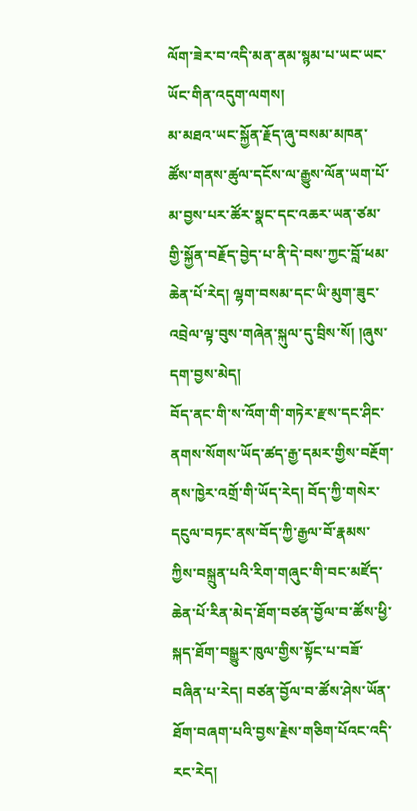ལོག་ཟེར་བ་འདི་མན་ནམ་སྙམ་པ་ཡང་ཡང་ཡོང་གིན་འདུག་ལགས།
མ་མཐའ་ཡང་སྐྱོན་རྗོད་ཞུ་བསམ་མཁན་ཚོས་གནས་ཚུལ་དངོས་ལ་རྒྱུས་ལོན་ཡག་པོ་མ་བྱས་པར་ཚོར་སྣང་དང་འཆར་ཡན་ཙམ་གྱི་སྐྱོན་བརྗོད་བྱེད་པ་ནི་དེ་བས་ཀྱང་བློ་ཕམ་ཆེན་པོ་རེད། ལྷག་བསམ་དང་ཡི་མུག་ཟུང་འབྲེལ་ལྟ་བུས་གཞེན་སྐུལ་དུ་བྲིས་སོ། །ཞུས་དག་བྱས་མེད།
བོད་ནང་གི་ས་འོག་གི་གཏེར་རྫས་དང་ཤིང་ནགས་སོགས་ཡོད་ཚད་རྒྱ་དམར་གྱིས་བརྔོག་ནས་ཁྱེར་འགྲོ་གི་ཡོད་རེད། བོད་ཀྱི་གསེར་དངུལ་བཏང་ནས་བོད་ཀྱི་རྒྱལ་བོ་རྣམས་ཀྱིས་བསྐྲུན་པའི་རིག་གཞུང་གི་བང་མཛོད་ཆེན་པོ་རིན་མེད་ཐོག་བཙན་བྱོལ་བ་ཚོས་ཕྱི་སྐད་ཐོག་བསྒྱུར་ཁུལ་གྱིས་སྟོང་པ་བཟོ་བཞིན་པ་རེད། བཙན་བྱོལ་བ་ཚོས་ཤེས་ཡོན་ཐོག་བཞག་པའི་བྱས་རྗེས་གཅིག་པོའང་འདི་རང་རེད།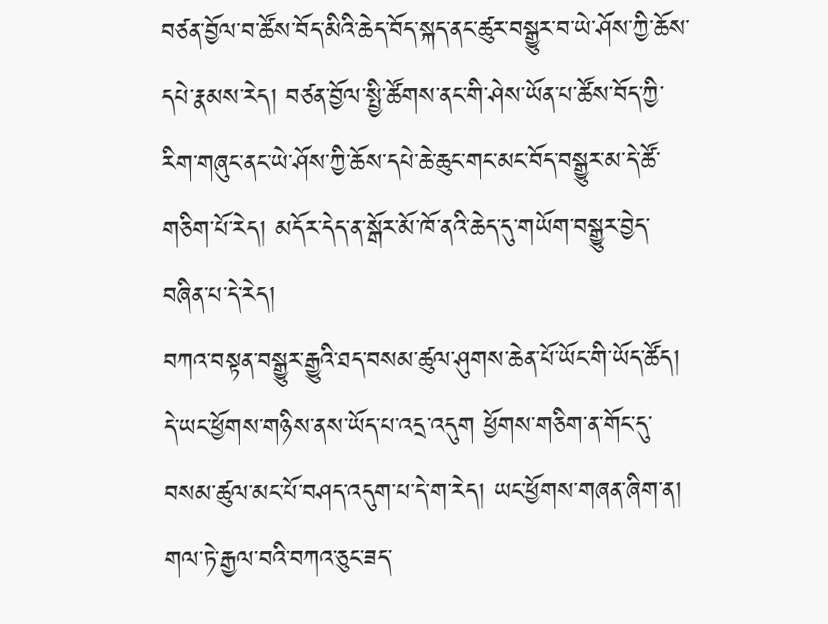བཙན་བྱོལ་བ་ཚོས་བོད་མིའི་ཆེད་བོད་སྐད་ནང་ཚུར་བསྒྱུར་བ་ཡེ་ཤོས་ཀྱི་ཆོས་དཔེ་རྣམས་རེད། བཙན་བྱོལ་སྤྱི་ཚོགས་ནང་གི་ཤེས་ཡོན་པ་ཚོས་བོད་ཀྱི་རིག་གཞུང་ནང་ཡེ་ཤོས་ཀྱི་ཆོས་དཔེ་ཆེ་ཆུང་གང་མང་བོད་བསྒྱུར་མ་དེ་ཚོ་གཅིག་པོ་རེད། མདོར་དེད་ན་སྒོར་མོ་ཁོ་ནའི་ཆེད་དུ་གཡོག་བསྒྱུར་བྱེད་བཞིན་པ་དེ་རེད།
བཀའ་བསྟན་བསྒྱུར་རྒྱུའི་ཐད་བསམ་ཚུལ་ཤུགས་ཆེན་པོ་ཡོང་གི་ཡོད་ཚོད། དེ་ཡང་ཕྱོགས་གཉིས་ནས་ཡོད་པ་འདྲ་འདུག ཕྱོགས་གཅིག་ན་གོང་དུ་བསམ་ཚུལ་མང་པོ་བཤད་འདུག་པ་དེ་ག་རེད། ཡང་ཕྱོགས་གཞན་ཞིག་ན། གལ་ཏེ་རྒྱལ་བའི་བཀའ་ཅུང་ཟད་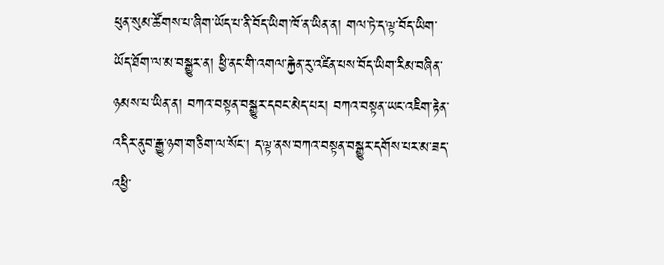ཕུན་སུམ་ཚོགས་པ་ཞིག་ཡོད་པ་ནི་བོད་ཡིག་ཁོ་ན་ཡིན་ན། གལ་ཏེ་ད་ལྟ་བོད་ཡིག་ཡོད་ཐོག་ལ་མ་བསྒྱུར་ན། ཕྱི་ནང་གི་འགལ་རྐྱེན་རུ་འཛིན་པས་བོད་ཡིག་རིམ་བཞིན་ཉམས་པ་ཡིན་ན། བཀའ་བསྟན་བསྒྱུར་དབང་མེད་པར། བཀའ་བསྟན་ཡང་འཇིག་རྟེན་འདིར་ནུབ་རྒྱུ་ཉག་གཅིག་ལ་སོང་། ད་ལྟ་ནས་བཀའ་བསྟན་བསྒྱུར་དགོས་པར་མ་ཟད་འཕྱི་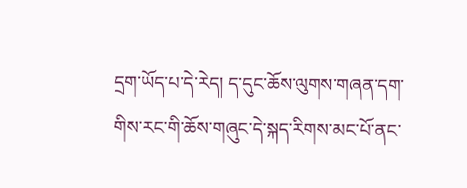དྲག་ཡོད་པ་དེ་རེད། ད་དུང་ཆོས་ལུགས་གཞན་དག་གིས་རང་གི་ཆོས་གཞུང་དེ་སྐད་རིགས་མང་པོ་ནང་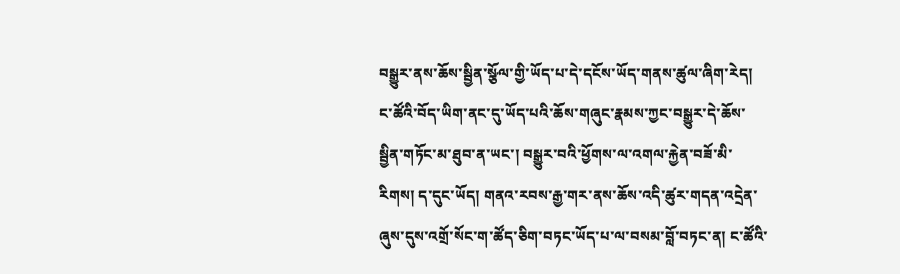བསྒྱུར་ནས་ཆོས་སྦྱིན་སྩོལ་གྱི་ཡོད་པ་དེ་དངོས་ཡོད་གནས་ཚུལ་ཞིག་རེད། ང་ཚོའི་བོད་ཡིག་ནང་དུ་ཡོད་པའི་ཆོས་གཞུང་རྣམས་ཀྱང་བསྒྱུར་དེ་ཆོས་སྦྱིན་གཏོང་མ་ཐུབ་ན་ཡང་། བསྒྱུར་བའི་ཕྱོགས་ལ་འགལ་རྐྱེན་བཟོ་མི་རིགས། ད་དུང་ཡོད། གནའ་རབས་རྒྱ་གར་ནས་ཆོས་འདི་ཚུར་གདན་འདྲེན་ཞུས་དུས་འགྲོ་སོང་ག་ཚོད་ཅིག་བཏང་ཡོད་པ་ལ་བསམ་བློ་བཏང་ན། ང་ཚོའི་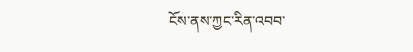ངོས་ནས་ཀྱང་རིན་འབབ་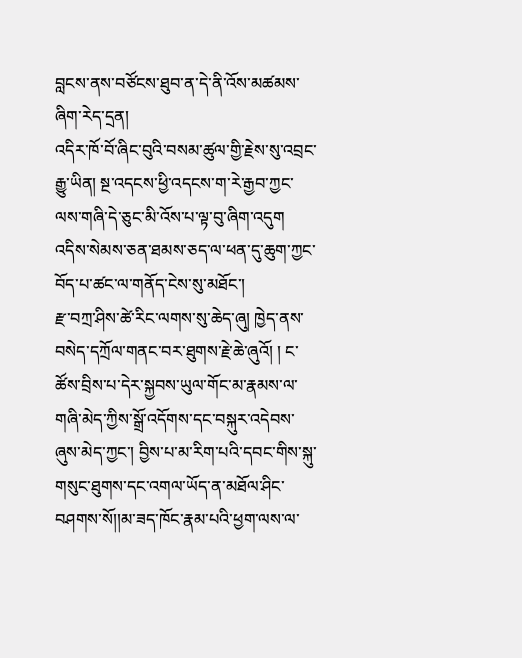བླངས་ནས་བཙོངས་ཐུབ་ན་དེ་ནི་འོས་མཚམས་ཞིག་རེད་དྲན།
འདིར་ཁོ་བོ་ཞིང་བུའི་བསམ་ཚུལ་གྱི་རྗེས་སུ་འབྲང་རྒྱུ་ཡིན། སྔ་འདངས་ཕྱི་འདངས་ག་རེ་རྒྱབ་ཀྱང་ལས་གཞི་དེ་ཅུང་མི་འོས་པ་ལྟ་བུ་ཞིག་འདུག འདིས་སེམས་ཅན་ཐམས་ཅད་ལ་ཕན་དུ་ཆུག་ཀྱང་བོད་པ་ཚང་ལ་གནོད་ངེས་སུ་མཐོང་།
རྫ་བཀྲ་ཤིས་ཚེ་རིང་ལགས་སུ་ཆེད་ཞུ། ཁྱེད་ནས་བསེད་དཀྲོལ་གནང་བར་ཐུགས་རྗེ་ཆེ་ཞུའོ། ། ང་ཚོས་བྲིས་པ་དེར་སྐྱབས་ཡུལ་གོང་མ་རྣམས་ལ་གཞི་མེད་ཀྱིས་སྒྲོ་འདོགས་དང་བསྐུར་འདེབས་ཞུས་མེད་ཀྱང་། བྱིས་པ་མ་རིག་པའི་དབང་གིས་སྐུ་གསུང་ཐུགས་དང་འགལ་ཡོད་ན་མཐོལ་ཤིང་བཤགས་སོ།།མ་ཟད་ཁོང་རྣམ་པའི་ཕྱག་ལས་ལ་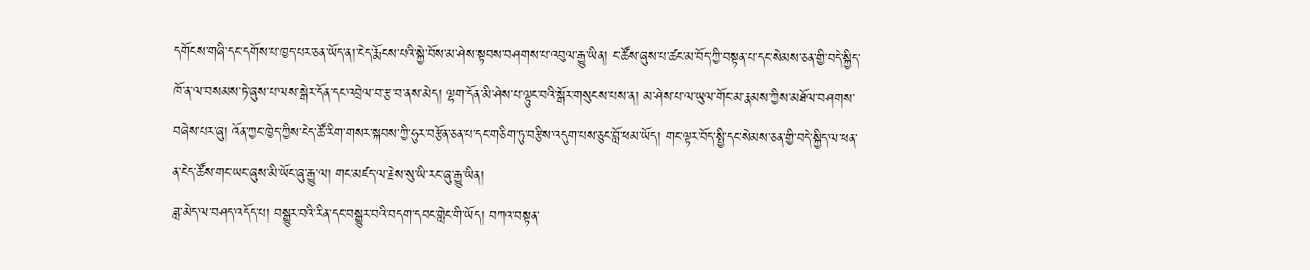དགོངས་གཞི་དང་དགོས་པ་ཁྱད་པར་ཅན་ཡོད་ན།་ངེད་རྨོངས་པའི་སྐྱེ་བོས་མ་ཤེས་སྟབས་བཤགས་པ་འབུལ་རྒྱུ་ཡིན། ང་ཚོས་ཞུས་པ་ཚང་མ་བོད་ཀྱི་བསྟན་པ་དང་སེམས་ཅན་གྱི་བདེ་སྐྱིད་ཁོ་ན་ལ་བསམས་ཏེ་ཞུས་པ་ལས་སྒེར་དོན་དང་འབྲེལ་བ་རྩ་བ་ནས་མེད། ལྷག་དོན་མི་ཤེས་པ་ལྟུང་བའི་སྒོར་གསུངས་པས་ན། མ་ཤེས་པ་ལ་ཡུལ་གོང་མ་རྣམས་ཀྱིས་མཐོལ་བཤགས་བཞེས་པར་ཞུ། འོན་ཀྱང་ཁྱེད་ཀྱིས་ངེད་ཚོ་རིག་གསར་སྐབས་ཀྱི་ཧུར་བརྩོན་ཅན་པ་དང་གཅིག་ཏུ་བརྩིས་འདུག་པས་ཅུང་བློ་ཕམ་ཡོད། གང་ལྟར་བོད་སྤྱི་དང་སེམས་ཅན་གྱི་བདེ་སྐྱིད་ལ་ཕན་ན་ངེད་ཚོས་གང་ཡང་ཞུས་མི་ཡོང་ཞུ་རྒྱུ་ལ། གང་མཛད་ལ་རྗེས་སུ་ཡི་རང་ཞུ་རྒྱུ་ཡིན།
ཟླ་མེད་ལ་བཤད་འདོད་པ། བསྒྱུར་བའི་རིན་དང་བསྒྱུར་བའི་བདག་དབང་གླེང་གི་ཡོད། བཀའ་བསྟན་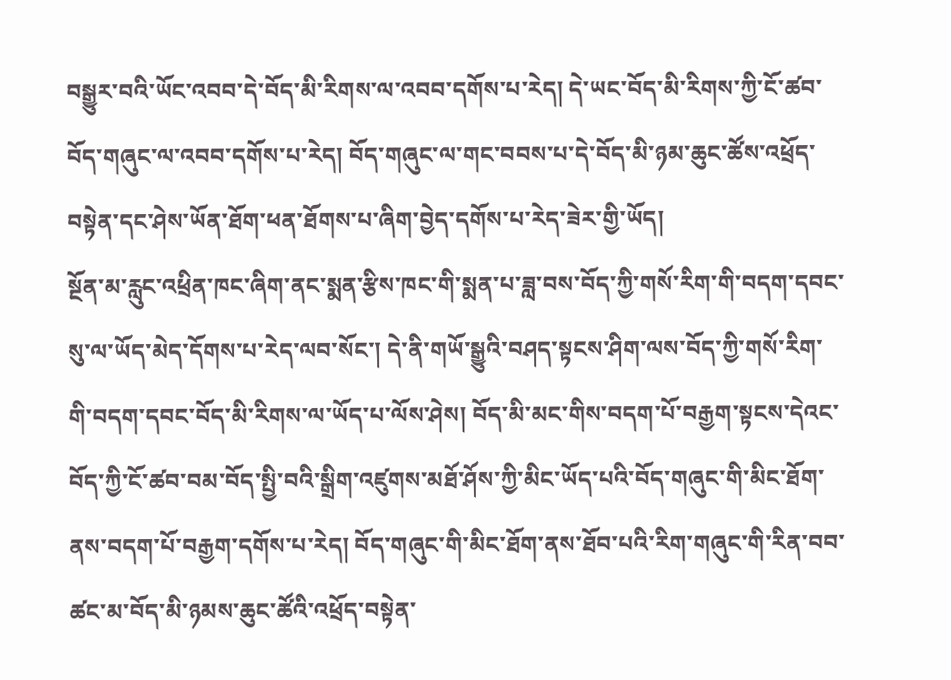བསྒྱུར་བའི་ཡོང་འབབ་དེ་བོད་མི་རིགས་ལ་འབབ་དགོས་པ་རེད། དེ་ཡང་བོད་མི་རིགས་ཀྱི་ངོ་ཚབ་བོད་གཞུང་ལ་འབབ་དགོས་པ་རེད། བོད་གཞུང་ལ་གང་བབས་པ་དེ་བོད་མི་ཉམ་ཆུང་ཚོས་འཕྲོད་བསྟེན་དང་ཤེས་ཡོན་ཐོག་ཕན་ཐོགས་པ་ཞིག་བྱེད་དགོས་པ་རེད་ཟེར་གྱི་ཡོད།
སྔོན་མ་རླུང་འཕྲིན་ཁང་ཞིག་ནང་སྨན་རྩིས་ཁང་གི་སྨན་པ་ཟླ་བས་བོད་ཀྱི་གསོ་རིག་གི་བདག་དབང་སུ་ལ་ཡོད་མེད་དོགས་པ་རེད་ལབ་སོང་། དེ་ནི་གཡོ་སྒྱུའི་བཤད་སྟངས་ཤིག་ལས་བོད་ཀྱི་གསོ་རིག་གི་བདག་དབང་བོད་མི་རིགས་ལ་ཡོད་པ་ལོས་ཤེས། བོད་མི་མང་གིས་བདག་པོ་བརྒྱག་སྟངས་དེའང་བོད་ཀྱི་ངོ་ཚབ་བམ་བོད་སྤྱི་བའི་སྒྲིག་འཛུགས་མཐོ་ཤོས་ཀྱི་མིང་ཡོད་པའི་བོད་གཞུང་གི་མིང་ཐོག་ནས་བདག་པོ་བརྒྱག་དགོས་པ་རེད། བོད་གཞུང་གི་མིང་ཐོག་ནས་ཐོབ་པའི་རིག་གཞུང་གི་རིན་བབ་ཚང་མ་བོད་མི་ཉམས་ཆུང་ཚོའི་འཕྲོད་བསྟེན་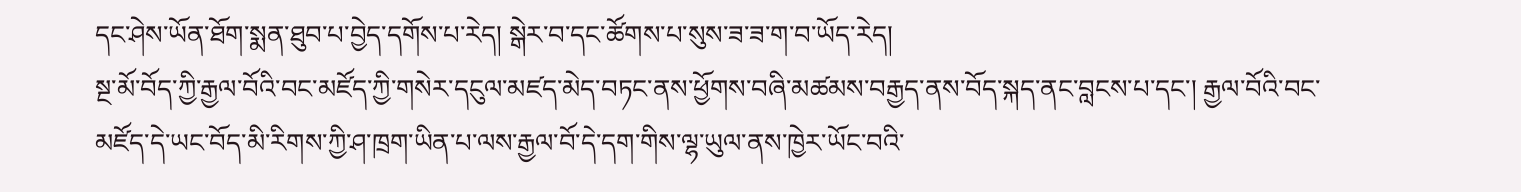དང་ཤེས་ཡོན་ཐོག་སྨན་ཐུབ་པ་བྱེད་དགོས་པ་རེད། སྒེར་བ་དང་ཚོགས་པ་སུས་ཟ་ཟ་ག་བ་ཡོད་རེད།
སྔ་མོ་བོད་ཀྱི་རྒྱལ་བོའི་བང་མཛོད་ཀྱི་གསེར་དངུལ་མཛད་མེད་བཏང་ནས་ཕྱོགས་བཞི་མཚམས་བརྒྱད་ནས་བོད་སྐད་ནང་བླངས་པ་དང་། རྒྱལ་བོའི་བང་མཛོད་དེ་ཡང་བོད་མི་རིགས་ཀྱི་ཤ་ཁྲག་ཡིན་པ་ལས་རྒྱལ་བོ་དེ་དག་གིས་ལྷ་ཡུལ་ནས་ཁྱེར་ཡོང་བའི་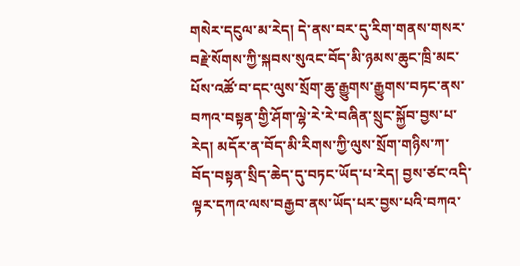གསེར་དངུལ་མ་རེད། དེ་ནས་བར་དུ་རིག་གནས་གསར་བརྗེ་སོགས་ཀྱི་སྐབས་སུའང་བོད་མི་ཉམས་ཆུང་ཁྲི་མང་པོས་འཚོ་བ་དང་ལུས་སྲོག་ཆུ་རྒྱུགས་རྒྱུགས་བཏང་ནས་བཀའ་བསྟན་གྱི་ཤོག་ལྷེ་རེ་རེ་བཞིན་སྲུང་སྐྱོབ་བྱས་པ་རེད། མདོར་ན་བོད་མི་རིགས་ཀྱི་ལུས་སྲོག་གཉིས་ཀ་བོད་བསྟན་སྲིད་ཆེད་དུ་བཏང་ཡོད་པ་རེད། བྱས་ཙང་འདི་ལྟར་དཀའ་ལས་བརྒྱབ་ནས་ཡོད་པར་བྱས་པའི་བཀའ་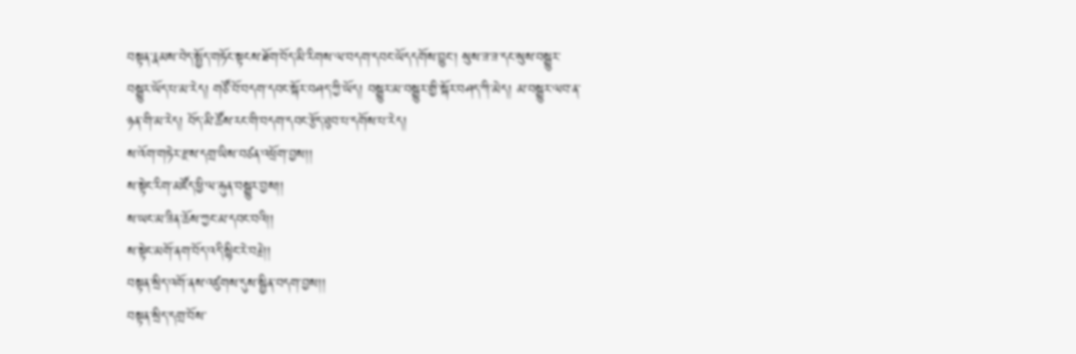བསྟན་རྣམས་བེད་སྤྱོད་གཏོང་སྟངས་ཐོག་བོད་མི་རིགས་ལ་བདག་དབང་ཡོདདགོས་བྱུང་། སུས་ཟ་ཟ་དང་སུས་བསྒྱུར་བསྒྱུར་ཡོད་པ་མ་རེད། གཙོ་བོ་བདག་དབང་སྐོར་བཤད་ཀྱི་ཡོད། བསྒྱུར་མ་བསྒྱུར་གྱི་སྐོར་བཤད་ཀི་མེད། མ་བསྒྱུར་ལབ་ན་ཉན་གི་མ་རེད། བོད་མི་ཚོས་རང་གི་བདག་དབང་རྩོད་ཐུབ་པ་དགོས་པ་རེད།
ས་འོག་གཏེར་རྫས་དགྲ་ཡིས་བཙན་འཕྲོག་བྱས།།
ས་སྟེང་རིག་མཛོད་ཕྱི་ལ་རྐུན་བསྒྱུར་བྱས།།
ས་ཡང་མ་ཟིན་ཆོས་ཀྱང་མ་དབང་བའི།།
ས་སྟེང་མགོ་ནག་བོད་འདི་སྙིང་རེ་བརྗེ།།
བསྟན་སྲིད་འགོ་ནས་འཛུགས་དུས་སྦྱིན་བདག་བྱས།།
བསྟན་སྲིད་དགྲ་བོས་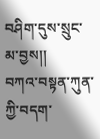བཤིག་དུས་སྲུང་མ་བྱས།།
བཀའ་བསྟན་ཀུན་ཀྱི་བདག་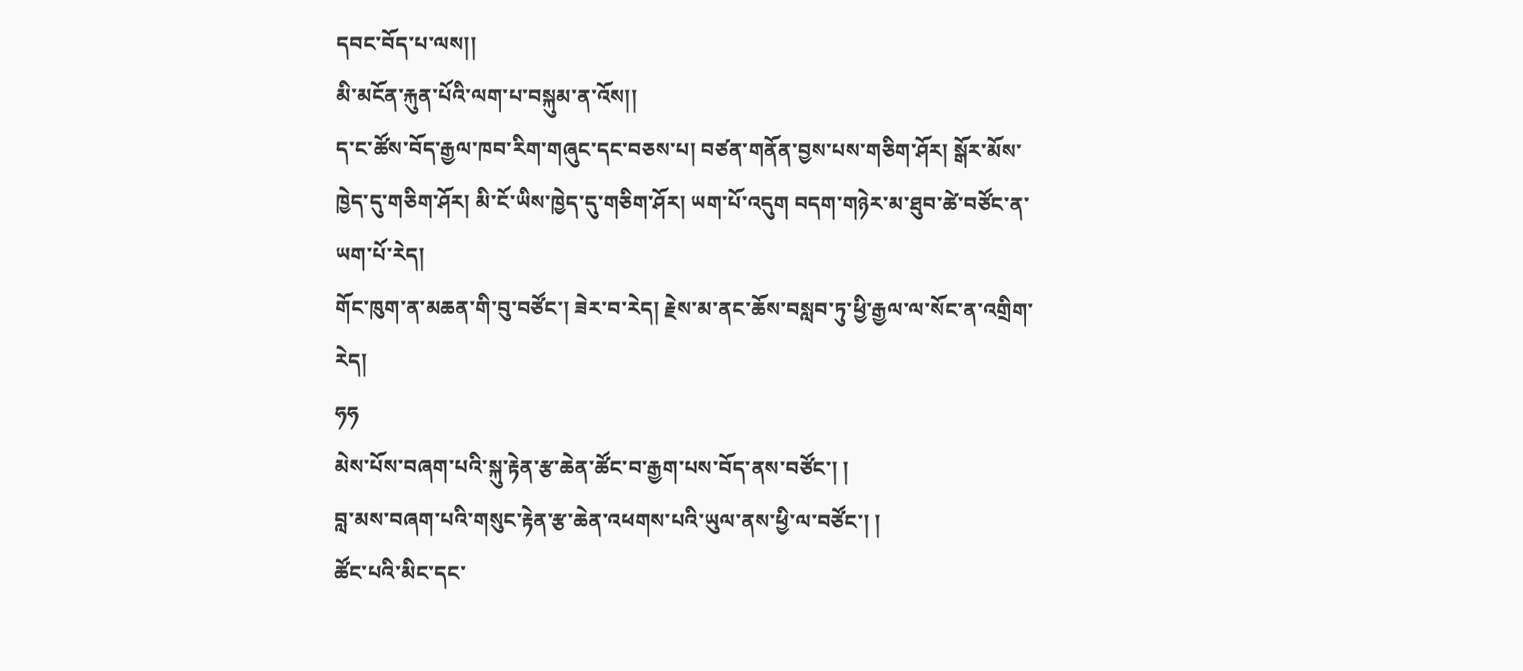དབང་བོད་པ་ལས།།
མི་མངོན་རྐུན་པོའི་ལག་པ་བསྐུམ་ན་འོས།།
ད་ང་ཚོས་བོད་རྒྱལ་ཁབ་རིག་གཞུང་དང་བཅས་པ། བཙན་གནོན་བྱས་པས་གཅིག་ཤོར། སྒོར་མོས་ཁྱེད་དུ་གཅིག་ཤོར། མི་ངོ་ཡིས་ཁྱེད་དུ་གཅིག་ཤོར། ཡག་པོ་འདུག བདག་གཉེར་མ་ཐུབ་ཚེ་བཙོང་ན་ཡག་པོ་རེད།
གོང་ཁུག་ན་མཆན་གི་བུ་བཙོང་། ཟེར་བ་རེད། རྗེས་མ་ནང་ཆོས་བསླབ་ཏུ་ཕྱི་རྒྱལ་ལ་སོང་ན་འགྲིག་རེད།
ཧཧ
མེས་པོས་བཞག་པའི་སྐུ་རྟེན་རྩ་ཆེན་ཚོང་བ་རྒྱག་པས་བོད་ནས་བཙོང་། །
བླ་མས་བཞག་པའི་གསུང་རྟེན་རྩ་ཆེན་འཕགས་པའི་ཡུལ་ནས་ཕྱི་ལ་བཙོང་། །
ཚོང་པའི་མིང་དང་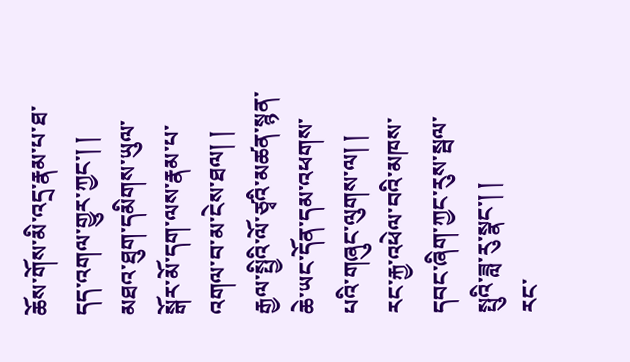ཆོས་གོས་མི་འདྲ་རྣམ་པ་ཐ་དད་འགལ་གྱུར་ཀྱང་། །
མཐའ་ཐུག་དམིགས་ཡུལ་སྒོར་མོ་དག་ལས་རྣམ་པ་འགལ་བ་མ་ངེས་ཐལ། །
རྒྱལ་སྤྱིའི་ལོ་ཙྭའི་མཚན་སྙན་ཆེ་ཡང་དོན་དམ་འཕགས་པའི་གཞུང་ལུགས་ལ། །
རང་རྐྱ་འཕེལ་བའི་མཁས་དབང་ཞིག་ཀྱང་རུས་སྦལ་སྤུའི་ཟླ་རུ་སྣང་། །
རང་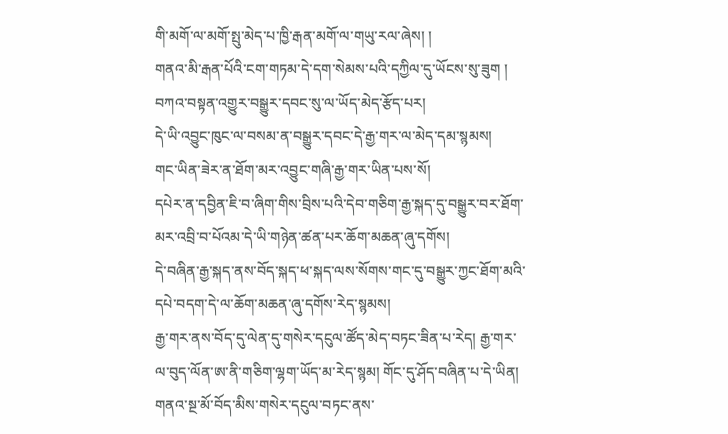གི་མགོ་ལ་མགོ་སྤུ་མེད་པ་ཁྱི་རྒན་མགོ་ལ་གཡུ་རལ་ཞེས། །
གནའ་མི་རྒན་པོའི་ངག་གཏམ་དེ་དག་སེམས་པའི་དཀྱིལ་དུ་ཡོངས་སུ་ཟུག །
བཀའ་བསྟན་འགྱུར་བསྒྱུར་དབང་སུ་ལ་ཡོད་མེད་རྩོད་པར།
དེ་ཡི་འབྱུང་ཁུང་ལ་བསམ་ན་བསྒྱུར་དབང་དེ་རྒྱ་གར་ལ་མེད་དམ་སྙམས།
གང་ཡིན་ཟེར་ན་ཐོག་མར་འབྱུང་གཞི་རྒྱ་གར་ཡིན་པས་སོ།
དཔེར་ན་དབྱིན་ཇི་བ་ཞིག་གིས་བྲིས་པའི་དེབ་གཅིག་རྒྱ་སྐད་དུ་བསྒྱུར་བར་ཐོག་མར་འབྲི་བ་པོའམ་དེ་ཡི་གཉེན་ཚན་པར་ཆོག་མཆན་ཞུ་དགོས།
དེ་བཞིན་རྒྱ་སྐད་ནས་བོད་སྐད་ཕ་སྐད་ལས་སོགས་གང་དུ་བསྒྱུར་ཀྱང་ཐོག་མའི་དཔེ་བདག་དེ་ལ་ཆོག་མཆན་ཞུ་དགོས་རེད་སྙམས།
རྒྱ་གར་ནས་བོད་དུ་ལེན་དུ་གསེར་དངུལ་ཚོད་མེད་བཏང་ཟིན་པ་རེད། རྒྱ་གར་ལ་བུད་ལོན་ཨ་ནི་གཅིག་ལྷག་ཡོད་མ་རེད་སྙམ། གོང་དུ་ཤོད་བཞིན་པ་དེ་ཡིན། གནའ་སྔ་མོ་བོད་མིས་གསེར་དངུལ་བཏང་ནས་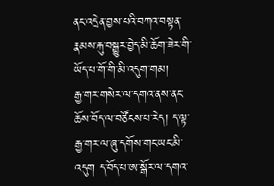ནང་འདྲེན་བྱས་པའི་བཀའ་བསྟན་རྣམས་རྐུ་བསྒྱུར་བྱེད་མི་ཆོག་ཟེར་གི་ཡོད་པ་གོ་གི་མི་འདུག་གམ།
རྒྱ་གར་གསེར་ལ་དགའ་ནས་ནང་ཆོས་བོད་ལ་བཙོངས་པ་རེད། ད་ལྟ་རྒྱ་གར་ལ་ཞུ་དགོས་གང་ཡང་མི་འདུག ད་བོད་པ་ཨ་སྒོར་ལ་དགའ་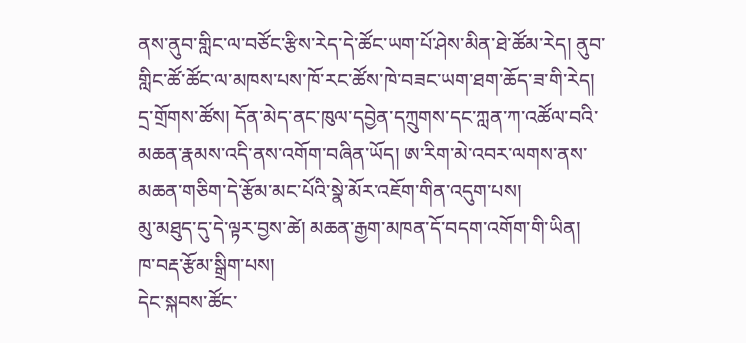ནས་ནུབ་གླིང་ལ་བཙོང་རྩིས་རེད་དེ་ཚོང་ཡག་པོ་ཤེས་མིན་ཐེ་ཚོམ་རེད། ནུབ་གླིང་ཚོ་ཚོང་ལ་མཁས་པས་ཁོ་རང་ཚོས་ཁེ་བཟང་ཡག་ཐག་ཆོད་ཟ་གི་རེད།
དྲ་གྲོགས་ཚོས། དོན་མེད་ནང་ཁུལ་དབྱེན་དཀྲུགས་དང་ཀླན་ཀ་འཚོལ་བའི་མཆན་རྣམས་འདི་ནས་འགོག་བཞིན་ཡོད། ཨ་རིག་མེ་འབར་ལགས་ནས་མཆན་གཅིག་དེ་རྩོམ་མང་པོའི་སྣེ་མོར་འཇོག་གིན་འདུག་པས།
མུ་མཐུད་དུ་དེ་ལྟར་བྱས་ཚེ། མཆན་རྒྱག་མཁན་དོ་བདག་འགོག་གི་ཡིན།
ཁ་བརྡ་རྩོམ་སྒྲིག་པས།
དེང་སྐབས་ཚོང་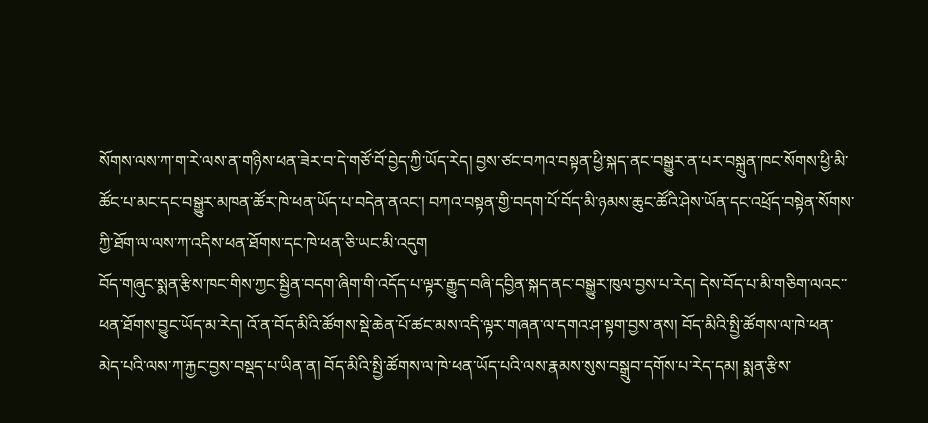སོགས་ལས་ཀ་ག་རེ་ལས་ན་གཉིས་ཕན་ཟེར་བ་དེ་གཙོ་བོ་བྱེད་ཀྱི་ཡོད་རེད། བྱས་ཙང་བཀའ་བསྟན་ཕྱི་སྐད་ནང་བསྒྱུར་ན་པར་བསྐྲུན་ཁང་སོགས་ཕྱི་མི་ཚོང་པ་མང་དང་བསྒྱུར་མཁན་ཚོར་ཁེ་ཕན་ཡོད་པ་བདེན་ནའང་། བཀའ་བསྟན་གྱི་བདག་པོ་བོད་མི་ཉམས་ཆུང་ཚོའི་ཤེས་ཡོན་དང་འཕྲོད་བསྟེན་སོགས་ཀྱི་ཐོག་ལ་ལས་ཀ་འདིས་ཕན་ཐོགས་དང་ཁེ་ཕན་ཅི་ཡང་མི་འདུག
བོད་གཞུང་སྨན་རྩིས་ཁང་གིས་ཀྱང་སྦྱིན་བདག་ཞིག་གི་འདོད་པ་ལྟར་རྒྱུད་བཞི་དབྱིན་སྐད་ནང་བསྒྱུར་ཁུལ་བྱས་པ་རེད། དེས་བོད་པ་མི་གཅིག་ལའང་་ཕན་ཐོགས་བྱུང་ཡོད་མ་རེད། འོ་ན་བོད་མིའི་ཚོགས་སྡེ་ཆེན་པོ་ཚང་མས་འདི་ལྟར་གཞན་ལ་དགའ་ཤ་སྟག་བྱས་ནས། བོད་མིའི་སྤྱི་ཚོགས་ལ་ཁེ་ཕན་མེད་པའི་ལས་ཀ་རྐྱང་བྱས་བསྡད་པ་ཡིན་ན། བོད་མིའི་སྤྱི་ཚོགས་ལ་ཁེ་ཕན་ཡོད་པའི་ལས་རྣམས་སུས་བསྒྲུབ་དགོས་པ་རེད་དམ། སྨན་རྩིས་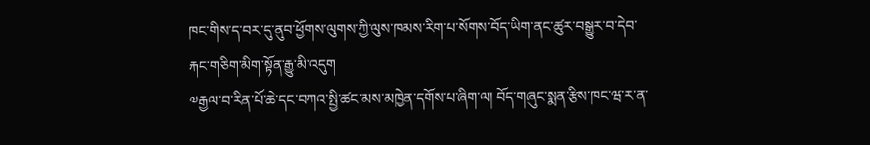ཁང་གིས་ད་བར་དུ་ནུབ་ཕྱོགས་ལུགས་ཀྱི་ལུས་ཁམས་རིག་པ་སོགས་བོད་ཡིག་ནང་ཚུར་བསྒྱུར་བ་དེབ་རྐང་གཅིག་མིག་སྟོན་རྒྱུ་མི་འདུག
༧རྒྱལ་བ་རིན་པོ་ཆེ་དང་བཀའ་སྤྱི་ཚང་མས་མཁྱེན་དགོས་པ་ཞིག་ལ། བོད་གཞུང་སྨན་རྩིས་ཁང་ཝ་ར་ན་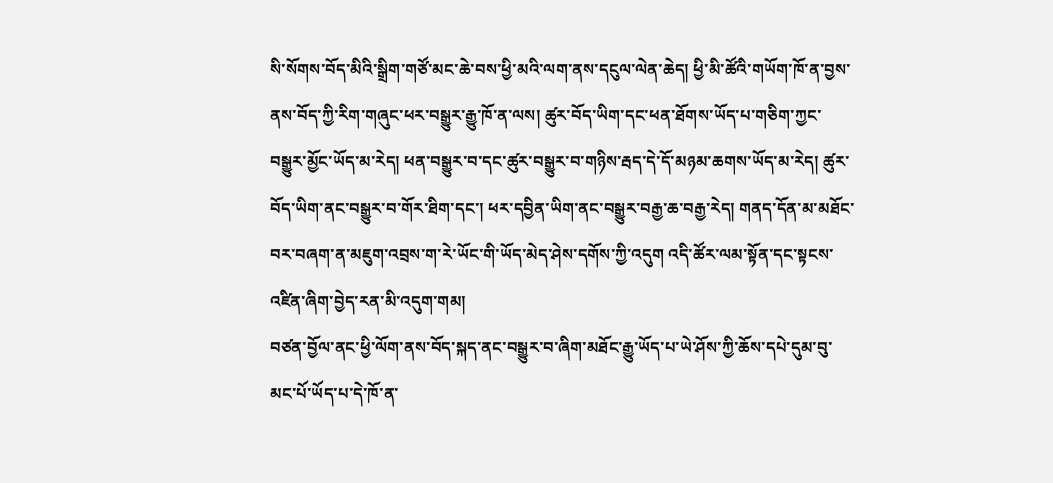སི་སོགས་བོད་མིའི་སྒྲིག་གཙོ་མང་ཆེ་བས་ཕྱི་མའི་ལག་ནས་དངུལ་ལེན་ཆེད། ཕྱི་མི་ཚོའི་གཡོག་ཁོ་ན་བྱས་ནས་བོད་ཀྱི་རིག་གཞུང་ཕར་བསྒྱུར་རྒྱུ་ཁོ་ན་ལས། ཚུར་བོད་ཡིག་དང་ཕན་ཐོགས་ཡོད་པ་གཅིག་ཀྱང་བསྒྱུར་མྱོང་ཡོད་མ་རེད། ཕན་བསྒྱུར་བ་དང་ཚུར་བསྒྱུར་བ་གཉིས་རྦད་དེ་དོ་མཉམ་ཆགས་ཡོད་མ་རེད། ཚུར་བོད་ཡིག་ནང་བསྒྱུར་བ་གོར་ཐིག་དང་། ཕར་དབྱིན་ཡིག་ནང་བསྒྱུར་བརྒྱ་ཆ་བརྒྱ་རེད། གནད་དོན་མ་མཐོང་བར་བཞག་ན་མཇུག་འབྲས་ག་རེ་ཡོང་གི་ཡོད་མེད་ཤེས་དགོས་ཀྱི་འདུག འདི་ཚོར་ལམ་སྟོན་དང་སྟངས་འཛིན་ཞིག་བྱེད་རན་མི་འདུག་གམ།
བཙན་བྱོལ་ནང་ཕྱི་ལོག་ནས་བོད་སྐད་ནང་བསྒྱུར་བ་ཞིག་མཐོང་རྒྱུ་ཡོད་པ་ཡེ་ཤོས་ཀྱི་ཆོས་དཔེ་དུམ་བུ་མང་པོ་ཡོད་པ་དེ་ཁོ་ན་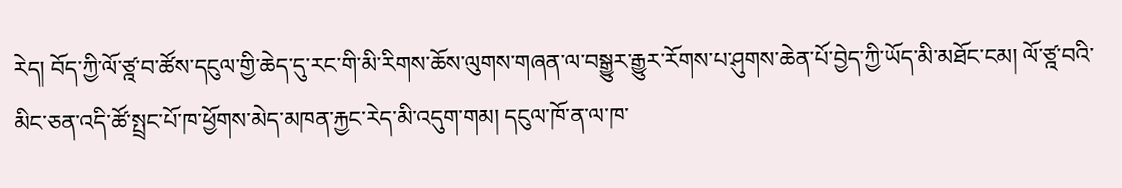རེད། བོད་ཀྱི་ལོ་ཙྰ་བ་ཚོས་དངུལ་གྱི་ཆེད་དུ་རང་གི་མི་རིགས་ཆོས་ལུགས་གཞན་ལ་བསྒྱུར་རྒྱུར་རོགས་པ་ཤུགས་ཆེན་པོ་བྱེད་ཀྱི་ཡོད་མི་མཐོང་ངམ། ལོ་ཙྰ་བའི་མིང་ཅན་འདི་ཚོ་སྤྲང་པོ་ཁ་ཕྱོགས་མེད་མཁན་རྐྱང་རེད་མི་འདུག་གམ། དངུལ་ཁོ་ན་ལ་ཁ་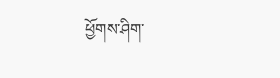ཕྱོགས་ཤིག་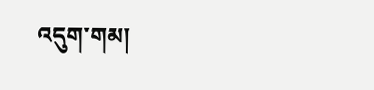འདུག་གམ།